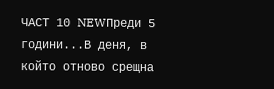ЧАСТ 10 NEWПреди 5 години...В деня, в който отново срещна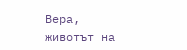Вера,
животът на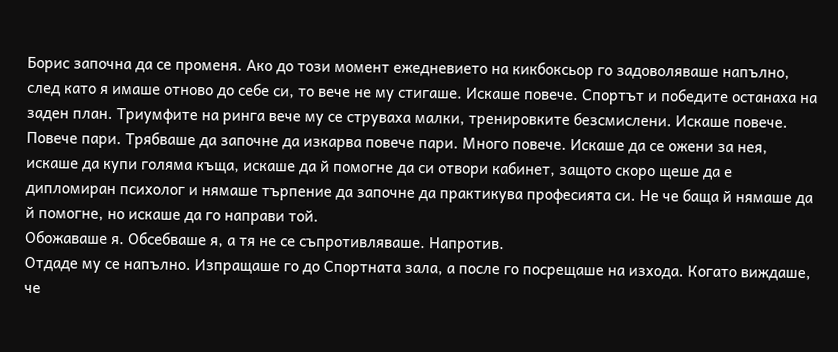Борис започна да се променя. Ако до този момент ежедневието на кикбоксьор го задоволяваше напълно, след като я имаше отново до себе си, то вече не му стигаше. Искаше повече. Спортът и победите останаха на заден план. Триумфите на ринга вече му се струваха малки, тренировките безсмислени. Искаше повече.
Повече пари. Трябваше да започне да изкарва повече пари. Много повече. Искаше да се ожени за нея, искаше да купи голяма къща, искаше да й помогне да си отвори кабинет, защото скоро щеше да е дипломиран психолог и нямаше търпение да започне да практикува професията си. Не че баща й нямаше да й помогне, но искаше да го направи той.
Обожаваше я. Обсебваше я, а тя не се съпротивляваше. Напротив.
Отдаде му се напълно. Изпращаше го до Спортната зала, а после го посрещаше на изхода. Когато виждаше, че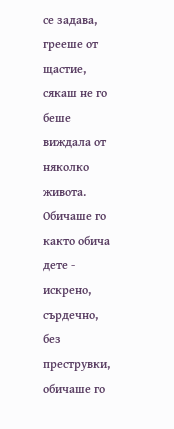се задава, грееше от щастие, сякаш не го беше виждала от няколко живота.
Обичаше го както обича дете - искрено, сърдечно, без преструвки, обичаше го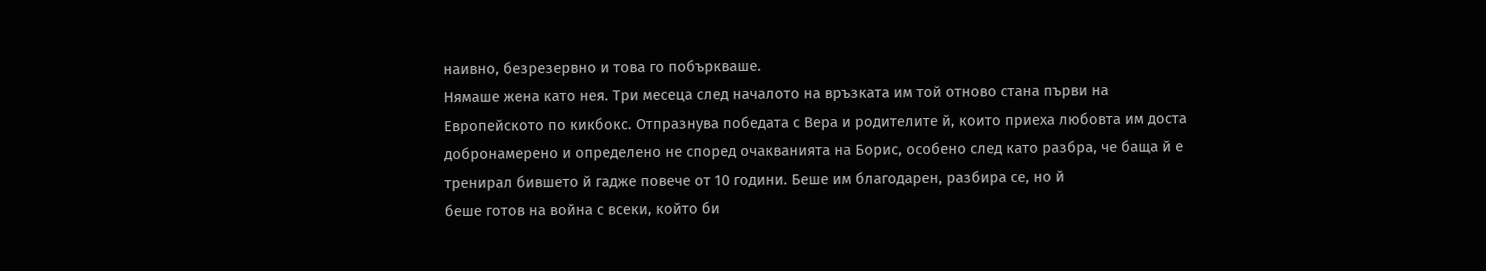наивно, безрезервно и това го побъркваше.
Нямаше жена като нея. Три месеца след началото на връзката им той отново стана първи на Европейското по кикбокс. Отпразнува победата с Вера и родителите й, които приеха любовта им доста добронамерено и определено не според очакванията на Борис, особено след като разбра, че баща й е тренирал бившето й гадже повече от 10 години. Беше им благодарен, разбира се, но й
беше готов на война с всеки, който би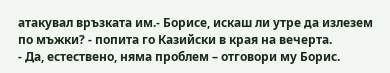атакувал връзката им.- Борисе, искаш ли утре да излезем по мъжки? - попита го Казийски в края на вечерта.
- Да, естествено, няма проблем – отговори му Борис.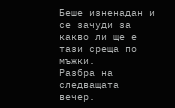Беше изненадан и се зачуди за какво ли ще е тази среща по мъжки.
Разбра на следващата вечер.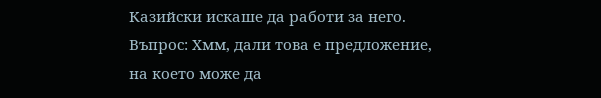Казийски искаше да работи за него. Въпрос: Хмм, дали това е предложение, на което може да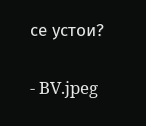се устои?

- BV.jpeg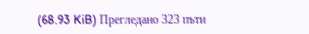(68.93 KiB) Прегледано 323 пъти